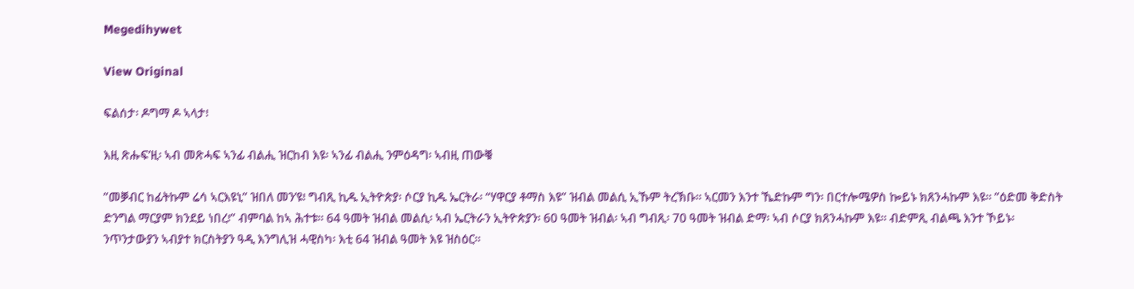Megedihywet

View Original

ፍልሰታ፡ ዶግማ ዶ ኣላታ፧

እዚ ጽሑፍ’ዚ፡ ኣብ መጽሓፍ ኣንፊ ብልሒ ዝርከብ እዩ፡ ኣንፊ ብልሒ ንምዕዳግ፡ ኣብዚ ጠውቑ

”መቓብር ከፊትኩም ሬሳ ኣርእዩኒ” ዝበለ መን’ዩ፧ ግብጺ ኪዱ ኢትዮጵያ፡ ሶርያ ኪዱ ኤርትራ፡ “ሃዋርያ ቶማስ እዩ” ዝብል መልሲ ኢኹም ትረኽቡ። ኣርመን እንተ ኼድኩም ግን፡ በርተሎሜዎስ ኰይኑ ክጸንሓኩም እዩ። ”ዕድመ ቅድስት ድንግል ማርያም ክንደይ ነበረ፧” ብምባል ከኣ ሕተቱ። 64 ዓመት ዝብል መልሲ፡ ኣብ ኤርትራን ኢትዮጵያን፡ 60 ዓመት ዝብል፡ ኣብ ግብጺ፡ 70 ዓመት ዝብል ድማ፡ ኣብ ሶርያ ክጸንሓኩም እዩ። ብድምጺ ብልጫ እንተ ኾይኑ፡ ንጥንታውያን ኣብያተ ክርስትያን ዓዲ እንግሊዝ ሓዊስካ፡ እቲ 64 ዝብል ዓመት እዩ ዝስዕር።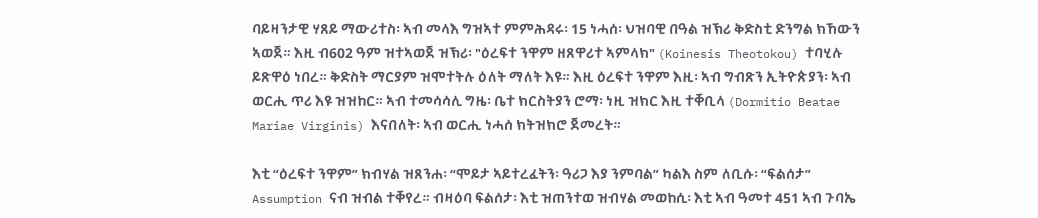ባይዛንታዊ ሃጸይ ማውሪተስ፡ ኣብ መላእ ግዝኣተ ምምሕዳሩ፡ 15 ነሓሰ፡ ህዝባዊ በዓል ዝኽሪ ቅድስቲ ድንግል ክኸውን ኣወጀ። እዚ ብ602 ዓም ዝተኣወጀ ዝኽሪ፡ "ዕረፍተ ንዋም ዘጸዋሪተ ኣምላክ" (Koinesis Theotokou) ተባሂሉ ይጽዋዕ ነበረ። ቅድስት ማርያም ዝሞተትሉ ዕለት ማለት እዩ። እዚ ዕረፍተ ንዋም እዚ፡ ኣብ ግብጽን ኢትዮጵያን፡ ኣብ ወርሒ ጥሪ እዩ ዝዝከር። ኣብ ተመሳሳሊ ግዜ፡ ቤተ ክርስትያን ሮማ፡ ነዚ ዝክር እዚ ተቐቢላ (Dormitio Beatae Mariae Virginis) እናበለት፡ ኣብ ወርሒ ነሓሰ ክትዝክሮ ጀመረት።

እቲ “ዕረፍተ ንዋም” ክብሃል ዝጸንሐ፡ “ሞይታ ኣይተረፈትን፡ ዓሪጋ እያ ንምባል” ካልእ ስም ለቢሱ፡ “ፍልሰታ” Assumption ናብ ዝብል ተቐየረ። ብዛዕባ ፍልሰታ፡ እቲ ዝጠንተወ ዝብሃል መወከሲ፡ እቲ ኣብ ዓመተ 451 ኣብ ጉባኤ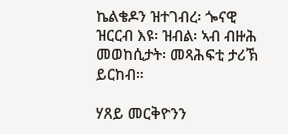ኬልቄዶን ዝተገብረ፡ ጐናዊ ዝርርብ እዩ፡ ዝብል፡ ኣብ ብዙሕ መወከሲታት፡ መጻሕፍቲ ታሪኽ ይርከብ።

ሃጸይ መርቅዮንን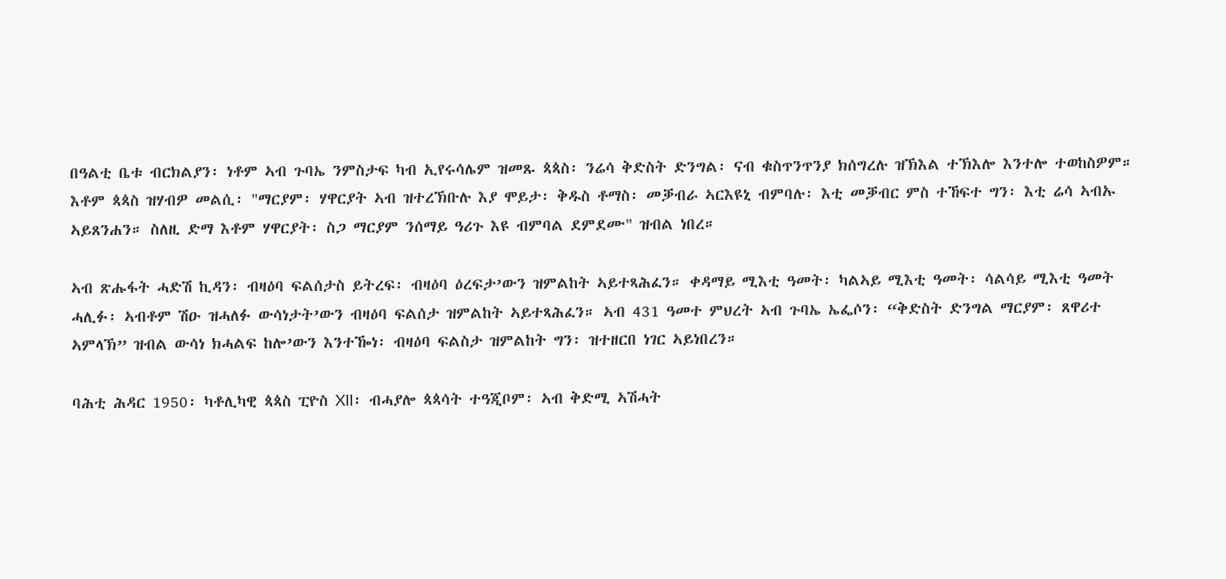በዓልቲ ቤቱ ብርክልያን፡ ነቶም ኣብ ጉባኤ ንምስታፍ ካብ ኢየሩሳሌም ዝመጹ ጳጳስ፡ ንሬሳ ቅድስት ድንግል፡ ናብ ቁስጥንጥንያ ክሰግረሉ ዝኽእል ተኽእሎ እንተሎ ተወከስዎም። እቶም ጳጳስ ዝሃብዎ መልሲ፡ "ማርያም፡ ሃዋርያት ኣብ ዝተረኽቡሉ እያ ሞይታ፡ ቅዱስ ቶማስ፡ መቓብራ ኣርእዩኒ ብምባሉ፡ እቲ መቓብር ምስ ተኸፍተ ግን፡ እቲ ሬሳ ኣብኡ ኣይጸንሐን። ስለዚ ድማ እቶም ሃዋርያት፡ ስጋ ማርያም ንሰማይ ዓሪጉ እዩ ብምባል ደምደሙ" ዝብል ነበረ።

ኣብ ጽሑፋት ሓድሽ ኪዳን፡ ብዛዕባ ፍልሰታስ ይትረፍ፡ ብዛዕባ ዕረፍታ’ውን ዝምልከት ኣይተጻሕፈን። ቀዳማይ ሚእቲ ዓመት፡ ካልኣይ ሚእቲ ዓመት፡ ሳልሳይ ሚእቲ ዓመት ሓሊፉ፡ ኣብቶም ሽዑ ዝሓለፉ ውሳነታት’ውን ብዛዕባ ፍልሰታ ዝምልከት ኣይተጻሕፈን። ኣብ 431 ዓመተ ምህረት ኣብ ጉባኤ ኤፌሶን፡ “ቅድስት ድንግል ማርያም፡ ጸዋሪተ ኣምላኽ” ዝብል ውሳነ ክሓልፍ ከሎ’ውን እንተዀነ፡ ብዛዕባ ፍልስታ ዝምልከት ግን፡ ዝተዘርበ ነገር ኣይነበረን።

ባሕቲ ሕዳር 1950፡ ካቶሊካዊ ጳጳስ ፒዮስ XII፡ ብሓያሎ ጳጳሳት ተዓጂቦም፡ ኣብ ቅድሚ ኣሽሓት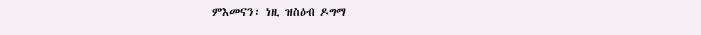ምእመናን፡ ነዚ ዝስዕብ ዶግማ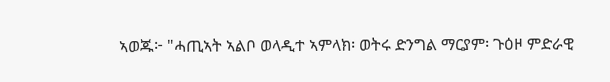ኣወጁ፦ "ሓጢኣት ኣልቦ ወላዲተ ኣምላክ፡ ወትሩ ድንግል ማርያም፡ ጉዕዞ ምድራዊ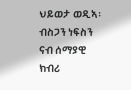ህይወታ ወዲኣ፡ ብስጋን ነፍስን ናብ ሰማያዊ ክብሪ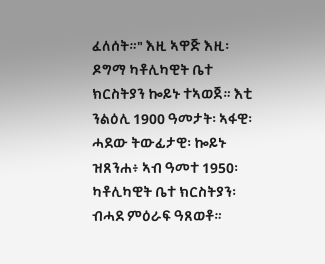ፈለሰት።" እዚ ኣዋጅ እዚ፡ ዶግማ ካቶሊካዊት ቤተ ክርስትያን ኰይኑ ተኣወጀ። እቲ ንልዕሊ 1900 ዓመታት፡ ኣፋዊ፡ ሓደው ትውፊታዊ፡ ኰይኑ ዝጸንሐ፥ ኣብ ዓመተ 1950፡ ካቶሊካዊት ቤተ ክርስትያን፡ ብሓደ ምዕራፍ ዓጸወቶ።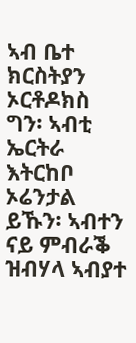ኣብ ቤተ ክርስትያን ኦርቶዶክስ ግን፡ ኣብቲ ኤርትራ እትርከቦ ኦሬንታል ይኹን፡ ኣብተን ናይ ምብራቕ ዝብሃላ ኣብያተ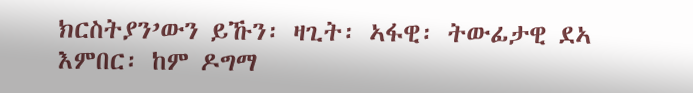ክርስትያን’ውን ይኹን፡ ዛጊት፡ ኣፋዊ፡ ትውፊታዊ ደኣ እምበር፡ ከም ዶግማ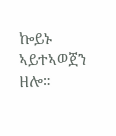ኰይኑ ኣይተኣወጀን ዘሎ።